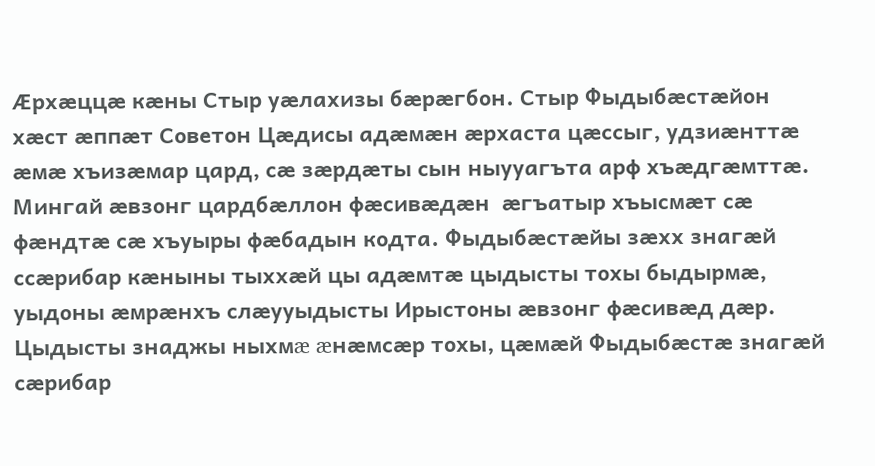Æрхæццæ кæны Стыр уæлахизы бæрæгбон. Стыр Фыдыбæстæйон хæст æппæт Советон Цæдисы адæмæн æрхаста цæссыг, удзиæнттæ æмæ хъизæмар цард, сæ зæрдæты сын ныууагъта арф хъæдгæмттæ. Мингай æвзонг цардбæллон фæсивæдæн  æгъатыр хъысмæт сæ фæндтæ сæ хъуыры фæбадын кодта. Фыдыбæстæйы зæхх знагæй ссæрибар кæныны тыххæй цы адæмтæ цыдысты тохы быдырмæ, уыдоны æмрæнхъ слæууыдысты Ирыстоны æвзонг фæсивæд дæр. Цыдысты знаджы ныхмæ æнæмсæр тохы, цæмæй Фыдыбæстæ знагæй сæрибар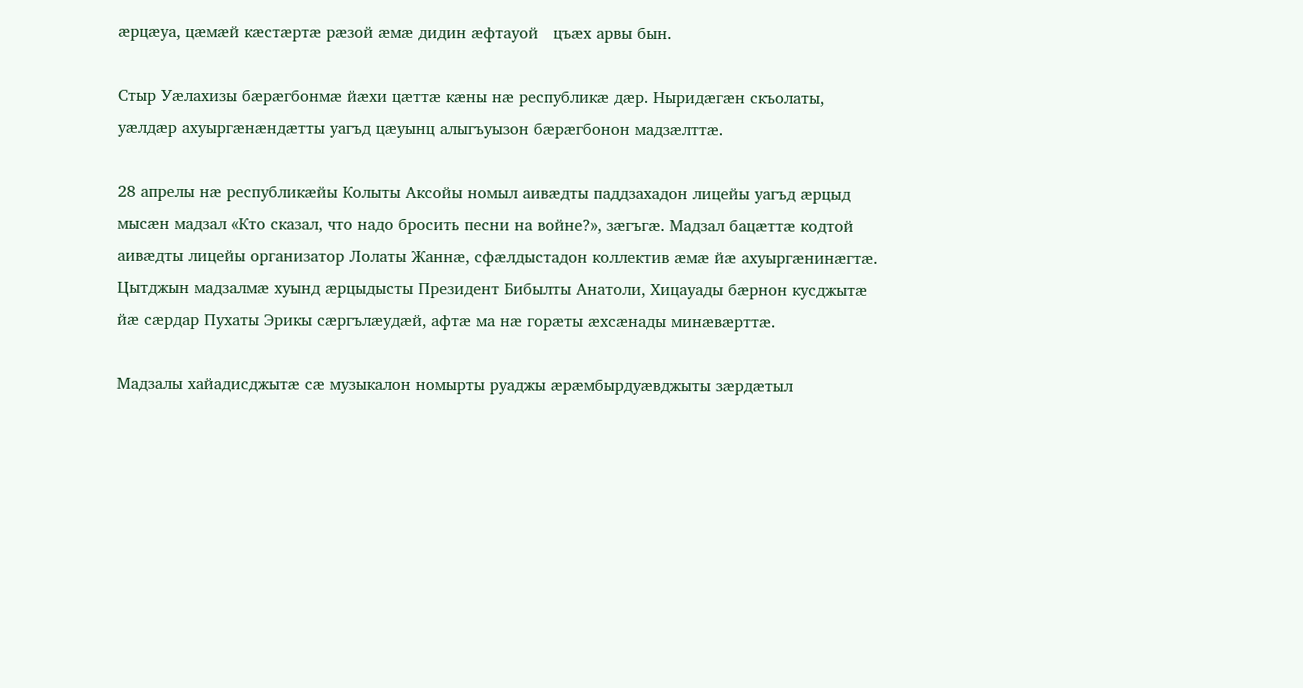æрцæуа, цæмæй кæстæртæ рæзой æмæ дидин æфтауой   цъæх арвы бын.

Стыр Уæлахизы бæрæгбонмæ йæхи цæттæ кæны нæ республикæ дæр. Ныридæгæн скъолаты, уæлдæр ахуыргæнæндæтты уагъд цæуынц алыгъуызон бæрæгбонон мадзæлттæ.

28 апрелы нæ республикæйы Колыты Аксойы номыл аивæдты паддзахадон лицейы уагъд æрцыд мысæн мадзал «Кто сказал, что надо бросить песни на войне?», зæгъгæ. Мадзал бацæттæ кодтой аивæдты лицейы организатор Лолаты Жаннæ, сфæлдыстадон коллектив æмæ йæ ахуыргæнинæгтæ. Цытджын мадзалмæ хуынд æрцыдысты Президент Бибылты Анатоли, Хицауады бæрнон кусджытæ йæ сæрдар Пухаты Эрикы сæргълæудæй, афтæ ма нæ горæты æхсæнады минæвæрттæ.

Мадзалы хайадисджытæ сæ музыкалон номырты руаджы æрæмбырдуæвджыты зæрдæтыл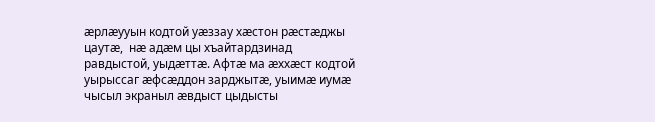æрлæууын кодтой уæззау хæстон рæстæджы цаутæ,  нæ адæм цы хъайтардзинад равдыстой, уыдæттæ. Афтæ ма æххæст кодтой уырыссаг æфсæддон зарджытæ, уыимæ иумæ чысыл экраныл æвдыст цыдысты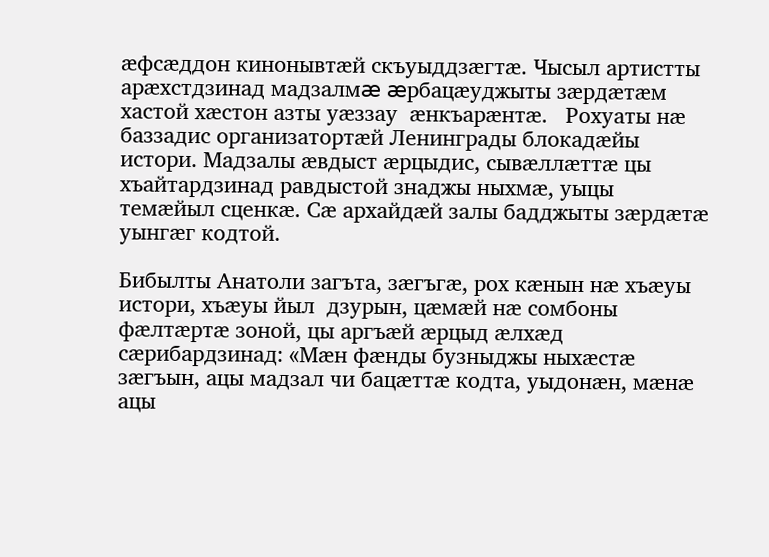æфсæддон кинонывтæй скъуыддзæгтæ. Чысыл артистты арæхстдзинад мадзалмæ æрбацæуджыты зæрдæтæм хастой хæстон азты уæззау  æнкъарæнтæ.   Рохуаты нæ баззадис организатортæй Ленинграды блокадæйы истори. Мадзалы æвдыст æрцыдис, сывæллæттæ цы хъайтардзинад равдыстой знаджы ныхмæ, уыцы темæйыл сценкæ. Сæ архайдæй залы бадджыты зæрдæтæ уынгæг кодтой.

Бибылты Анатоли загъта, зæгъгæ, рох кæнын нæ хъæуы истори, хъæуы йыл  дзурын, цæмæй нæ сомбоны фæлтæртæ зоной, цы аргъæй æрцыд æлхæд сæрибардзинад: «Мæн фæнды бузныджы ныхæстæ зæгъын, ацы мадзал чи бацæттæ кодта, уыдонæн, мæнæ ацы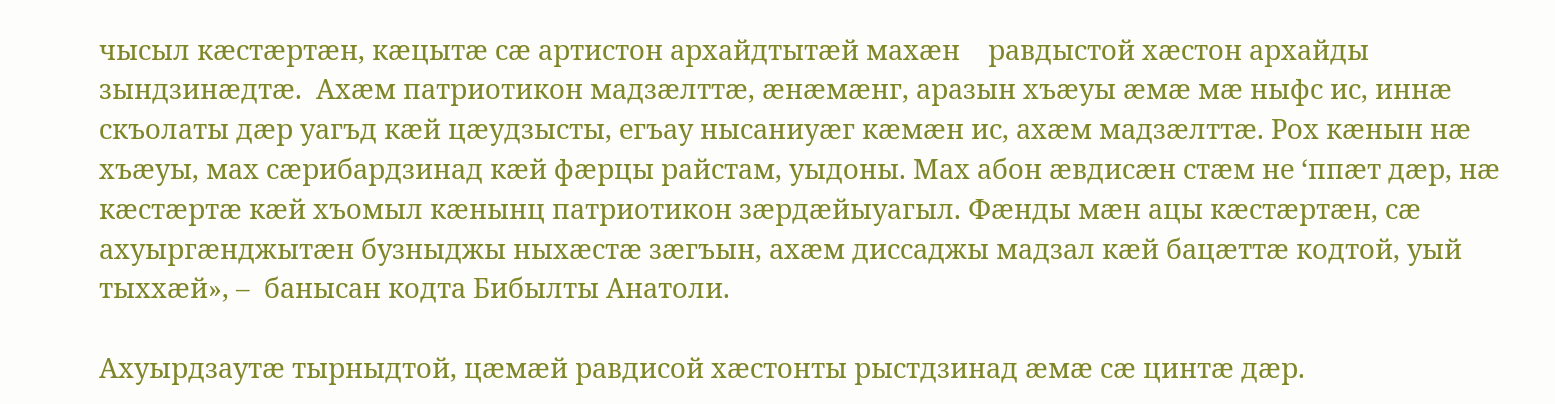чысыл кæстæртæн, кæцытæ сæ артистон архайдтытæй махæн    равдыстой хæстон архайды зындзинæдтæ.  Ахæм патриотикон мадзæлттæ, æнæмæнг, аразын хъæуы æмæ мæ ныфс ис, иннæ скъолаты дæр уагъд кæй цæудзысты, егъау нысаниуæг кæмæн ис, ахæм мадзæлттæ. Рох кæнын нæ хъæуы, мах сæрибардзинад кæй фæрцы райстам, уыдоны. Мах абон æвдисæн стæм не ‘ппæт дæр, нæ кæстæртæ кæй хъомыл кæнынц патриотикон зæрдæйыуагыл. Фæнды мæн ацы кæстæртæн, сæ ахуыргæнджытæн бузныджы ныхæстæ зæгъын, ахæм диссаджы мадзал кæй бацæттæ кодтой, уый тыххæй», –  банысан кодта Бибылты Анатоли.

Ахуырдзаутæ тырныдтой, цæмæй равдисой хæстонты рыстдзинад æмæ сæ цинтæ дæр.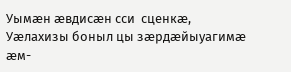Уымæн æвдисæн сси  сценкæ, Уæлахизы боныл цы зæрдæйыуагимæ æм-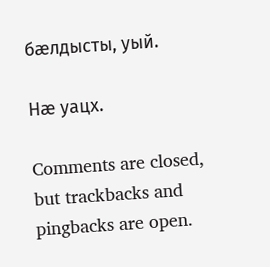бæлдысты, уый.

Нæ уацх.

Comments are closed, but trackbacks and pingbacks are open.